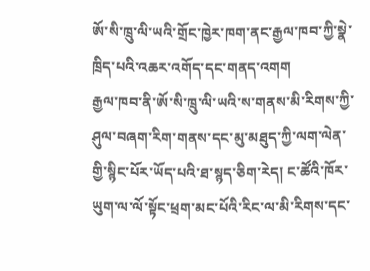ཨོ་སི་ཁྲུ་ལི་ཡའི་གྲོང་ཁྱེར་ཁག་ནང་རྒྱལ་ཁབ་ཀྱི་སྣེ་ཁྲིད་པའི་འཆར་འགོད་དང་གནད་འགག
རྒྱལ་ཁབ་ནི་ཨོ་སི་ཁྲུ་ལི་ཡའི་ས་གནས་མི་རིགས་ཀྱི་ཤུལ་བཞག་རིག་གནས་དང་མུ་མཐུད་ཀྱི་ལག་ལེན་གྱི་སྙིང་པོར་ཡོད་པའི་ཐ་སྙད་ཅིག་རེད། ང་ཚོའི་ཁོར་ཡུག་ལ་ལོ་སྟོང་ཕྲག་མང་པོའི་རིང་ལ་མི་རིགས་དང་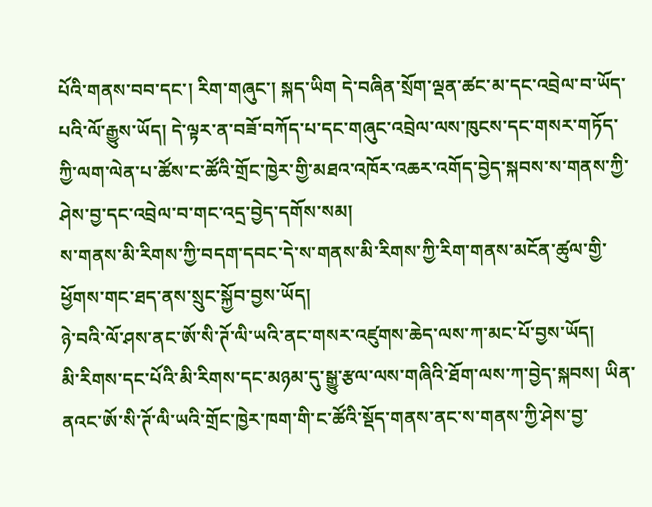པོའི་གནས་བབ་དང་། རིག་གཞུང་། སྐད་ཡིག དེ་བཞིན་སྲོག་ལྡན་ཚང་མ་དང་འབྲེལ་བ་ཡོད་པའི་ལོ་རྒྱུས་ཡོད། དེ་ལྟར་ན་བཟོ་བཀོད་པ་དང་གཞུང་འབྲེལ་ལས་ཁུངས་དང་གསར་གཏོད་ཀྱི་ལག་ལེན་པ་ཚོས་ང་ཚོའི་གྲོང་ཁྱེར་གྱི་མཐའ་འཁོར་འཆར་འགོད་བྱེད་སྐབས་ས་གནས་ཀྱི་ཤེས་བྱ་དང་འབྲེལ་བ་གང་འདྲ་བྱེད་དགོས་སམ།
ས་གནས་མི་རིགས་ཀྱི་བདག་དབང་དེ་ས་གནས་མི་རིགས་ཀྱི་རིག་གནས་མངོན་ཚུལ་གྱི་ཕྱོགས་གང་ཐད་ནས་སྲུང་སྐྱོབ་བྱས་ཡོད།
ཉེ་བའི་ལོ་ཤས་ནང་ཨོ་སི་ཊོ་ལི་ཡའི་ནང་གསར་འཛུགས་ཆེད་ལས་ཀ་མང་པོ་བྱས་ཡོད།
མི་རིགས་དང་པོའི་མི་རིགས་དང་མཉམ་དུ་སྒྱུ་རྩལ་ལས་གཞིའི་ཐོག་ལས་ཀ་བྱེད་སྐབས། ཡིན་ནའང་ཨོ་སི་ཊོ་ལི་ཡའི་གྲོང་ཁྱེར་ཁག་གི་ང་ཚོའི་སྡོད་གནས་ནང་ས་གནས་ཀྱི་ཤེས་བྱ་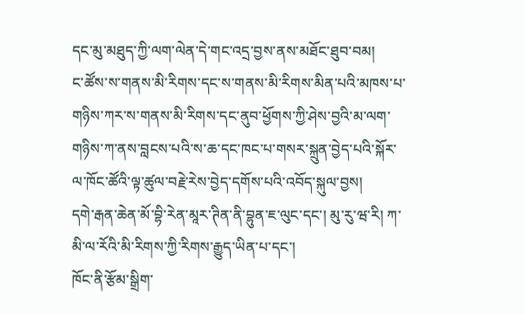དང་མུ་མཐུད་ཀྱི་ལག་ལེན་དེ་གང་འདྲ་བྱས་ནས་མཐོང་ཐུབ་བམ།
ང་ཚོས་ས་གནས་མི་རིགས་དང་ས་གནས་མི་རིགས་མིན་པའི་མཁས་པ་གཉིས་ཀར་ས་གནས་མི་རིགས་དང་ནུབ་ཕྱོགས་ཀྱི་ཤེས་བྱའི་མ་ལག་གཉིས་ཀ་ནས་བླངས་པའི་ས་ཆ་དང་ཁང་པ་གསར་སྐྲུན་བྱེད་པའི་སྐོར་ལ་ཁོང་ཚོའི་ལྟ་ཚུལ་བརྗེ་རེས་བྱེད་དགོས་པའི་འབོད་སྐུལ་བྱས།
དགེ་རྒན་ཆེན་མོ་བྷི་རེན་མཱར་ཊིན་ནི་བྷུན་ཇ་ལུང་དང་། མུ་རུ་ཝ་རི། ཀ་མི་ལ་རོའི་མི་རིགས་ཀྱི་རིགས་རྒྱུད་ཡིན་པ་དང་།
ཁོང་ནི་རྩོམ་སྒྲིག་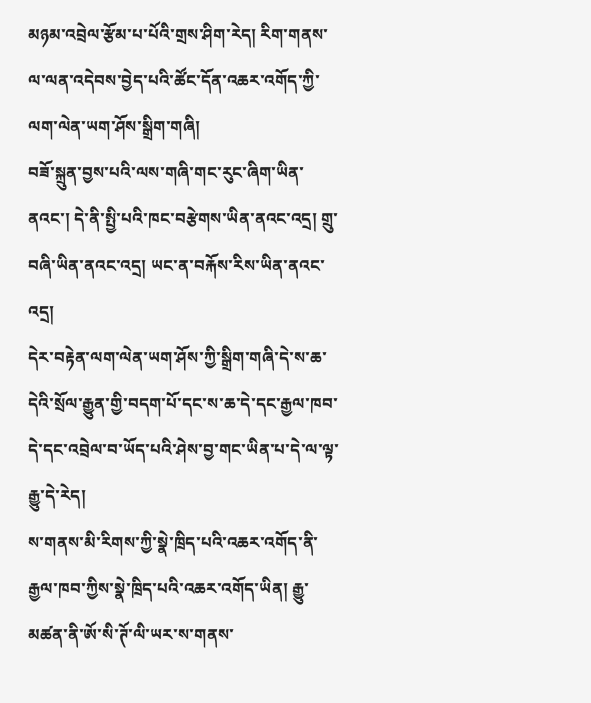མཉམ་འབྲེལ་རྩོམ་པ་པོའི་གྲས་ཤིག་རེད། རིག་གནས་ལ་ལན་འདེབས་བྱེད་པའི་ཚོང་དོན་འཆར་འགོད་ཀྱི་ལག་ལེན་ཡག་ཤོས་སྒྲིག་གཞི།
བཟོ་སྐྲུན་བྱས་པའི་ལས་གཞི་གང་རུང་ཞིག་ཡིན་ནའང་། དེ་ནི་སྤྱི་པའི་ཁང་བརྩེགས་ཡིན་ནའང་འདྲ། གྲུ་བཞི་ཡིན་ནའང་འདྲ། ཡང་ན་བརྐོས་རིས་ཡིན་ནའང་འདྲ།
དེར་བརྟེན་ལག་ལེན་ཡག་ཤོས་ཀྱི་སྒྲིག་གཞི་དེ་ས་ཆ་དེའི་སྲོལ་རྒྱུན་གྱི་བདག་པོ་དང་ས་ཆ་དེ་དང་རྒྱལ་ཁབ་དེ་དང་འབྲེལ་བ་ཡོད་པའི་ཤེས་བྱ་གང་ཡིན་པ་དེ་ལ་ལྟ་རྒྱུ་དེ་རེད།
ས་གནས་མི་རིགས་ཀྱི་སྣེ་ཁྲིད་པའི་འཆར་འགོད་ནི་རྒྱལ་ཁབ་ཀྱིས་སྣེ་ཁྲིད་པའི་འཆར་འགོད་ཡིན། རྒྱུ་མཚན་ནི་ཨོ་སི་ཊོ་ལི་ཡར་ས་གནས་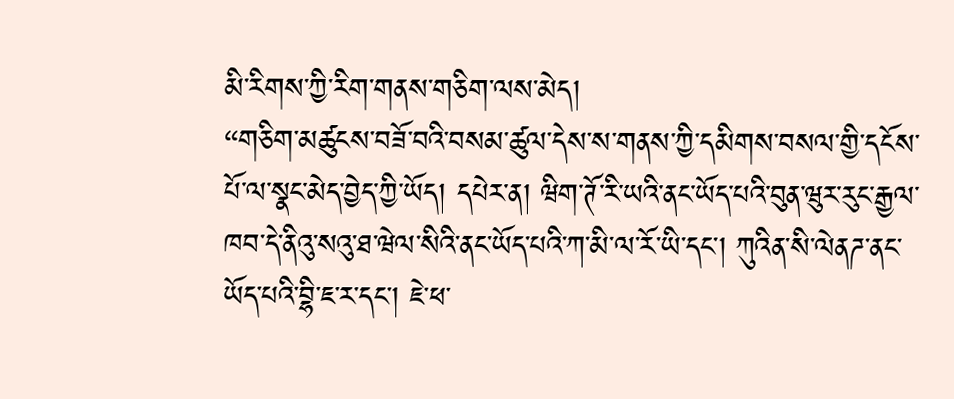མི་རིགས་ཀྱི་རིག་གནས་གཅིག་ལས་མེད།
“གཅིག་མཚུངས་བཟོ་བའི་བསམ་ཚུལ་དེས་ས་གནས་ཀྱི་དམིགས་བསལ་གྱི་དངོས་པོ་ལ་སྣང་མེད་བྱེད་ཀྱི་ཡོད། དཔེར་ན། ཝིག་ཊོ་རི་ཡའི་ནང་ཡོད་པའི་བུན་ཝུར་རུང་རྒྱལ་ཁབ་དེ་ནིའུ་སའུ་ཐ་ཝེལ་སིའི་ནང་ཡོད་པའི་ཀ་མི་ལ་རོ་ཡི་དང་། ཀུའིན་སི་ལེནཌ་ནང་ཡོད་པའི་བྷི་ཇ་ར་དང་། ཇེ་ཕ་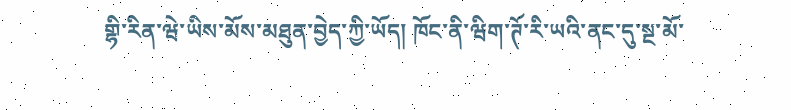གྷི་རིན་ཝེ་ཡིས་མོས་མཐུན་བྱེད་ཀྱི་ཡོད། ཁོང་ནི་ཝིག་ཊོ་རི་ཡའི་ནང་དུ་སྔ་མོ་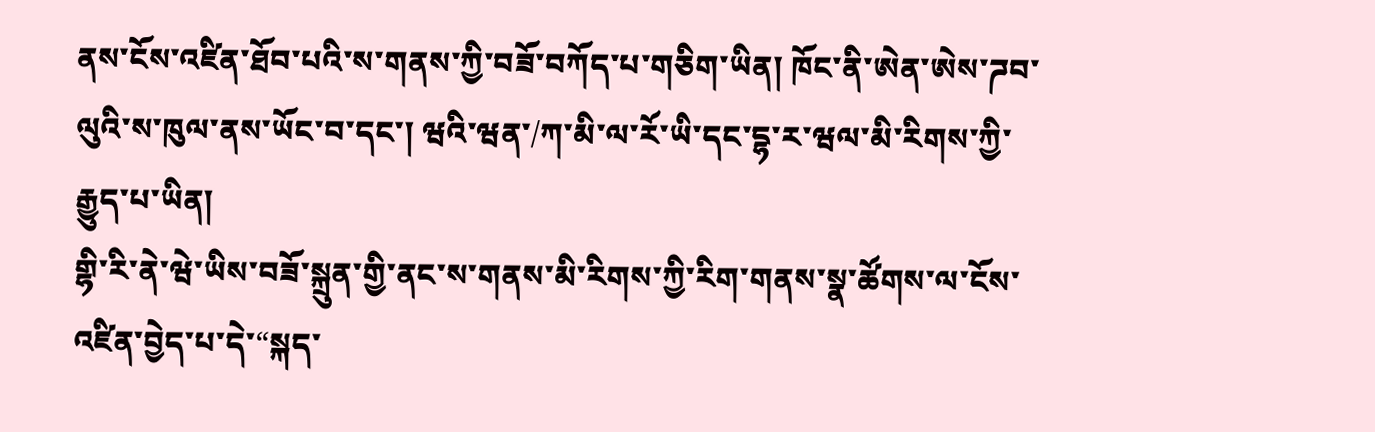ནས་ངོས་འཛིན་ཐོབ་པའི་ས་གནས་ཀྱི་བཟོ་བཀོད་པ་གཅིག་ཡིན། ཁོང་ནི་ཨེན་ཨེས་ཌབ་ལུའི་ས་ཁུལ་ནས་ཡོང་བ་དང་། ཝའི་ཝན་/ཀ་མི་ལ་རོ་ཡི་དང་དྷ་ར་ཝལ་མི་རིགས་ཀྱི་རྒྱུད་པ་ཡིན།
གྷི་རི་ནེ་ཝེ་ཡིས་བཟོ་སྐྲུན་གྱི་ནང་ས་གནས་མི་རིགས་ཀྱི་རིག་གནས་སྣ་ཚོགས་ལ་ངོས་འཛིན་བྱེད་པ་དེ་“སྐད་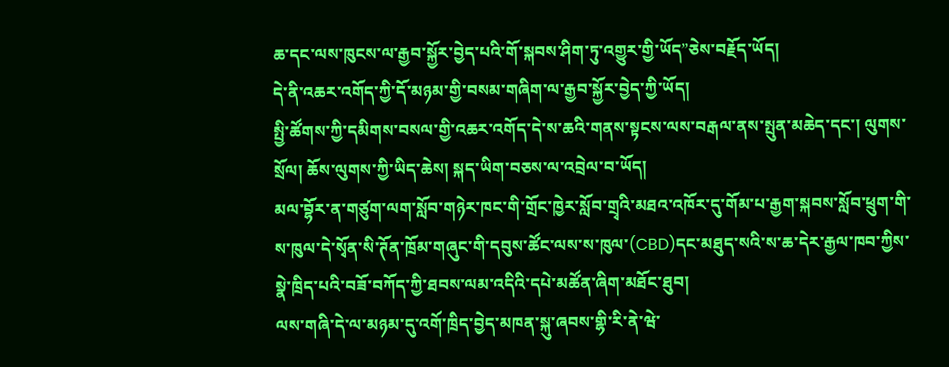ཆ་དང་ལས་ཁུངས་ལ་རྒྱབ་སྐྱོར་བྱེད་པའི་གོ་སྐབས་ཤིག་ཏུ་འགྱུར་གྱི་ཡོད”ཅེས་བརྗོད་ཡོད།
དེ་ནི་འཆར་འགོད་ཀྱི་དོ་མཉམ་གྱི་བསམ་གཞིག་ལ་རྒྱབ་སྐྱོར་བྱེད་ཀྱི་ཡོད།
སྤྱི་ཚོགས་ཀྱི་དམིགས་བསལ་གྱི་འཆར་འགོད་དེ་ས་ཆའི་གནས་སྟངས་ལས་བརྒལ་ནས་སྤུན་མཆེད་དང་། ལུགས་སྲོལ། ཆོས་ལུགས་ཀྱི་ཡིད་ཆེས། སྐད་ཡིག་བཅས་ལ་འབྲེལ་བ་ཡོད།
མལ་བྷོར་ན་གཙུག་ལག་སློབ་གཉེར་ཁང་གི་གྲོང་ཁྱེར་སློབ་གྲྭའི་མཐའ་འཁོར་དུ་གོམ་པ་རྒྱག་སྐབས་སློབ་ཕྲུག་གི་ས་ཁུལ་དེ་སྭོན་སི་ཊོན་ཁྲོམ་གཞུང་གི་དབུས་ཚོང་ལས་ས་ཁུལ་(CBD)དང་མཐུད་སའི་ས་ཆ་དེར་རྒྱལ་ཁབ་ཀྱིས་སྣེ་ཁྲིད་པའི་བཟོ་བཀོད་ཀྱི་ཐབས་ལམ་འདིའི་དཔེ་མཚོན་ཞིག་མཐོང་ཐུབ།
ལས་གཞི་དེ་ལ་མཉམ་དུ་འགོ་ཁྲིད་བྱེད་མཁན་སྐུ་ཞབས་གྷི་རི་ནེ་ཝེ་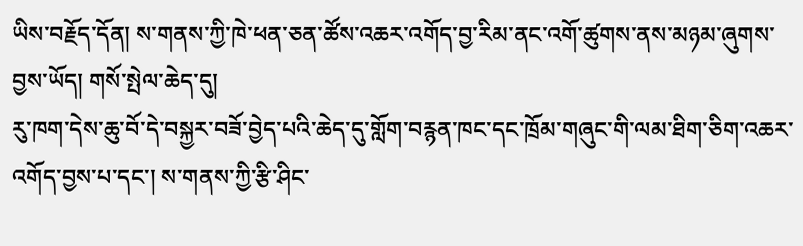ཡིས་བརྗོད་དོན། ས་གནས་ཀྱི་ཁེ་ཕན་ཅན་ཚོས་འཆར་འགོད་བྱ་རིམ་ནང་འགོ་ཚུགས་ནས་མཉམ་ཞུགས་བྱས་ཡོད། གསོ་སྤེལ་ཆེད་དུ།
རུ་ཁག་དེས་ཆུ་བོ་དེ་བསྐྱར་བཟོ་བྱེད་པའི་ཆེད་དུ་གློག་བརྙན་ཁང་དང་ཁྲོམ་གཞུང་གི་ལམ་ཐིག་ཅིག་འཆར་འགོད་བྱས་པ་དང་། ས་གནས་ཀྱི་རྩི་ཤིང་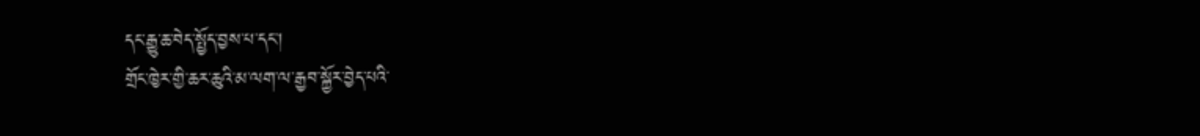དང་རྒྱུ་ཆ་བེད་སྤྱོད་བྱས་པ་དང་།
གྲོང་ཁྱེར་གྱི་ཆར་ཆུའི་མ་ལག་ལ་རྒྱབ་སྐྱོར་བྱེད་པའི་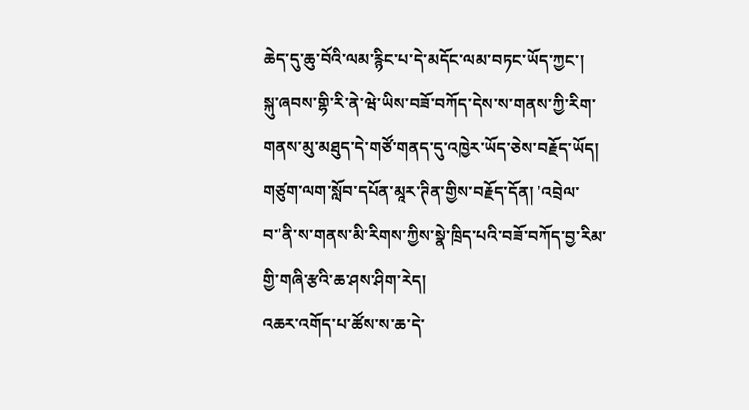ཆེད་དུ་ཆུ་བོའི་ལམ་རྙིང་པ་དེ་མདོང་ལམ་བཏང་ཡོད་ཀྱང་།
སྐུ་ཞབས་གྷི་རི་ནེ་ཝེ་ཡིས་བཟོ་བཀོད་དེས་ས་གནས་ཀྱི་རིག་གནས་མུ་མཐུད་དེ་གཙོ་གནད་དུ་འཁྱེར་ཡོད་ཅེས་བརྗོད་ཡོད།
གཙུག་ལག་སློབ་དཔོན་མཱར་ཊིན་གྱིས་བརྗོད་དོན། 'འབྲེལ་བ་'ནི་ས་གནས་མི་རིགས་ཀྱིས་སྣེ་ཁྲིད་པའི་བཟོ་བཀོད་བྱ་རིམ་གྱི་གཞི་རྩའི་ཆ་ཤས་ཤིག་རེད།
འཆར་འགོད་པ་ཚོས་ས་ཆ་དེ་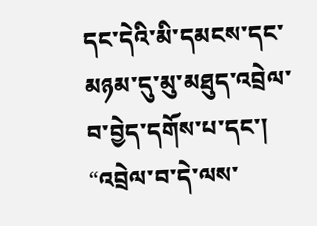དང་དེའི་མི་དམངས་དང་མཉམ་དུ་མུ་མཐུད་འབྲེལ་བ་བྱེད་དགོས་པ་དང་།
“འབྲེལ་བ་དེ་ལས་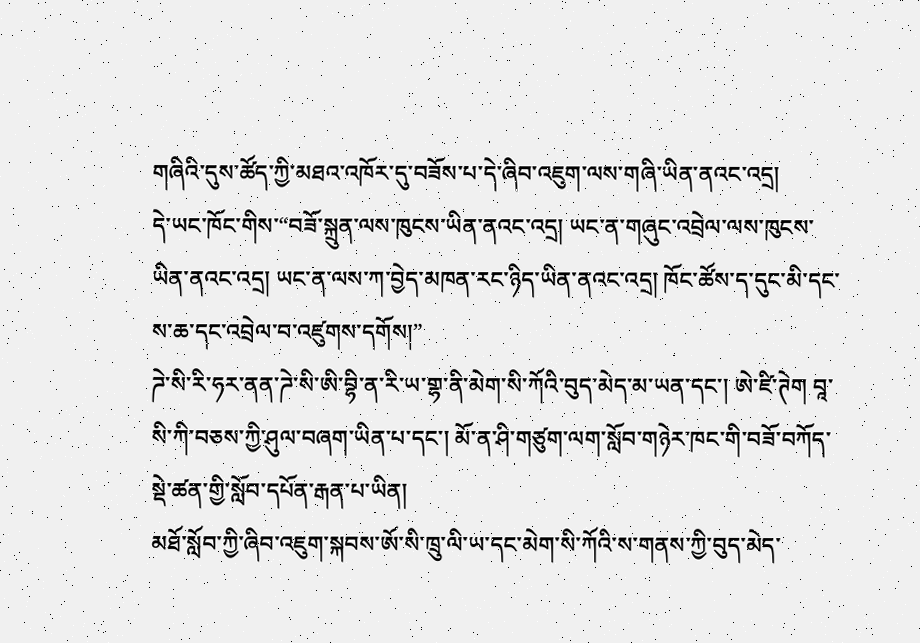གཞིའི་དུས་ཚོད་ཀྱི་མཐའ་འཁོར་དུ་བཟོས་པ་དེ་ཞིབ་འཇུག་ལས་གཞི་ཡིན་ནའང་འདྲ།
དེ་ཡང་ཁོང་གིས་“བཟོ་སྐྲུན་ལས་ཁུངས་ཡིན་ནའང་འདྲ། ཡང་ན་གཞུང་འབྲེལ་ལས་ཁུངས་ཡིན་ནའང་འདྲ། ཡང་ན་ལས་ཀ་བྱེད་མཁན་རང་ཉིད་ཡིན་ནའང་འདྲ། ཁོང་ཚོས་ད་དུང་མི་དང་ས་ཆ་དང་འབྲེལ་བ་འཛུགས་དགོས།”
ཌེ་སི་རི་ཧར་ནན་ཌེ་སི་ཨི་བྷི་ན་རི་ཡ་གྷ་ནི་མེག་སི་ཀོའི་བུད་མེད་མ་ཡན་དང་། ཨེ་ཛི་ཊེག བཱ་སི་ཀི་བཅས་ཀྱི་ཤུལ་བཞག་ཡིན་པ་དང་། མོ་ན་ཤི་གཙུག་ལག་སློབ་གཉེར་ཁང་གི་བཟོ་བཀོད་སྡེ་ཚན་གྱི་སློབ་དཔོན་རྒན་པ་ཡིན།
མཐོ་སློབ་ཀྱི་ཞིབ་འཇུག་སྐབས་ཨོ་སི་ཁྲུ་ལི་ཡ་དང་མེག་སི་ཀོའི་ས་གནས་ཀྱི་བུད་མེད་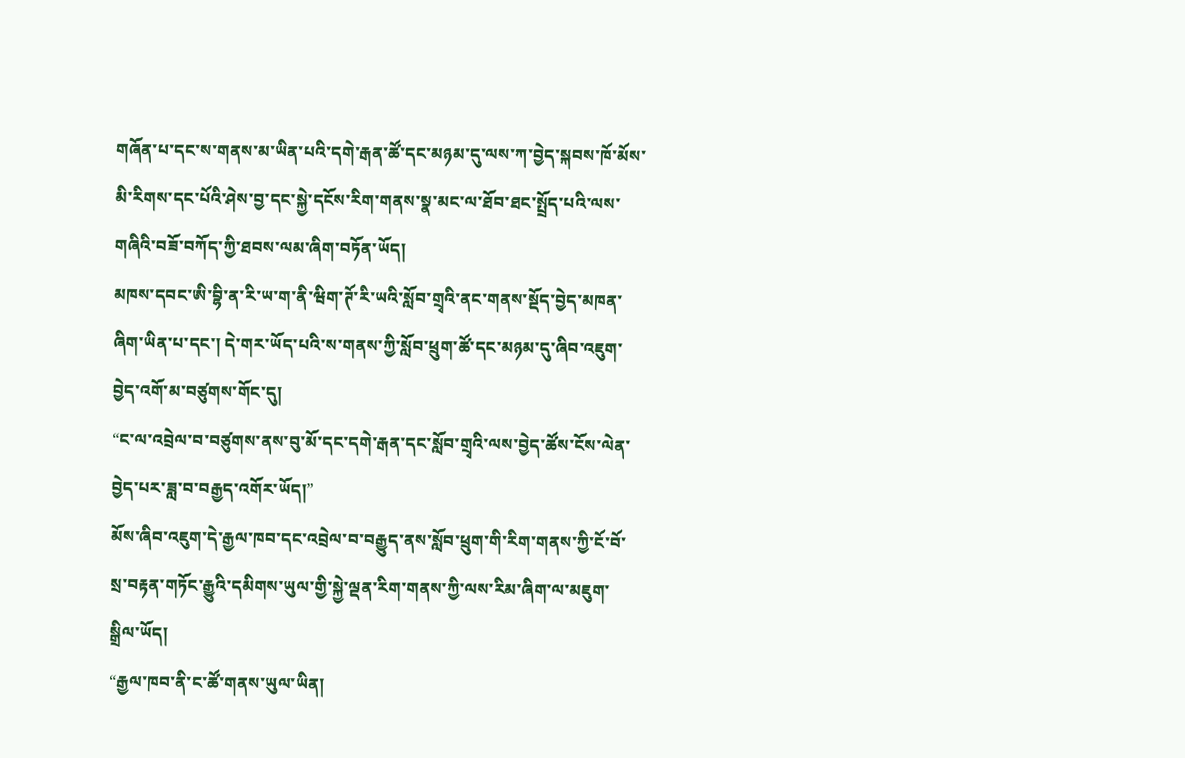གཞོན་པ་དང་ས་གནས་མ་ཡིན་པའི་དགེ་རྒན་ཚོ་དང་མཉམ་དུ་ལས་ཀ་བྱེད་སྐབས་ཁོ་མོས་མི་རིགས་དང་པོའི་ཤེས་བྱ་དང་སྐྱེ་དངོས་རིག་གནས་སྣ་མང་ལ་ཐོབ་ཐང་སྤྲོད་པའི་ལས་གཞིའི་བཟོ་བཀོད་ཀྱི་ཐབས་ལམ་ཞིག་བཏོན་ཡོད།
མཁས་དབང་ཨི་བྷི་ན་རི་ཡ་ག་ནི་ཝིག་ཊོ་རི་ཡའི་སློབ་གྲྭའི་ནང་གནས་སྡོད་བྱེད་མཁན་ཞིག་ཡིན་པ་དང་། དེ་གར་ཡོད་པའི་ས་གནས་ཀྱི་སློབ་ཕྲུག་ཚོ་དང་མཉམ་དུ་ཞིབ་འཇུག་བྱེད་འགོ་མ་བཙུགས་གོང་དུ།
“ང་ལ་འབྲེལ་བ་བཙུགས་ནས་བུ་མོ་དང་དགེ་རྒན་དང་སློབ་གྲྭའི་ལས་བྱེད་ཚོས་ངོས་ལེན་བྱེད་པར་ཟླ་བ་བརྒྱད་འགོར་ཡོད།”
མོས་ཞིབ་འཇུག་དེ་རྒྱལ་ཁབ་དང་འབྲེལ་བ་བརྒྱུད་ནས་སློབ་ཕྲུག་གི་རིག་གནས་ཀྱི་ངོ་བོ་སྲ་བརྟན་གཏོང་རྒྱུའི་དམིགས་ཡུལ་གྱི་སྐྱེ་ལྡན་རིག་གནས་ཀྱི་ལས་རིམ་ཞིག་ལ་མཇུག་སྒྲིལ་ཡོད།
“རྒྱལ་ཁབ་ནི་ང་ཚོ་གནས་ཡུལ་ཡིན།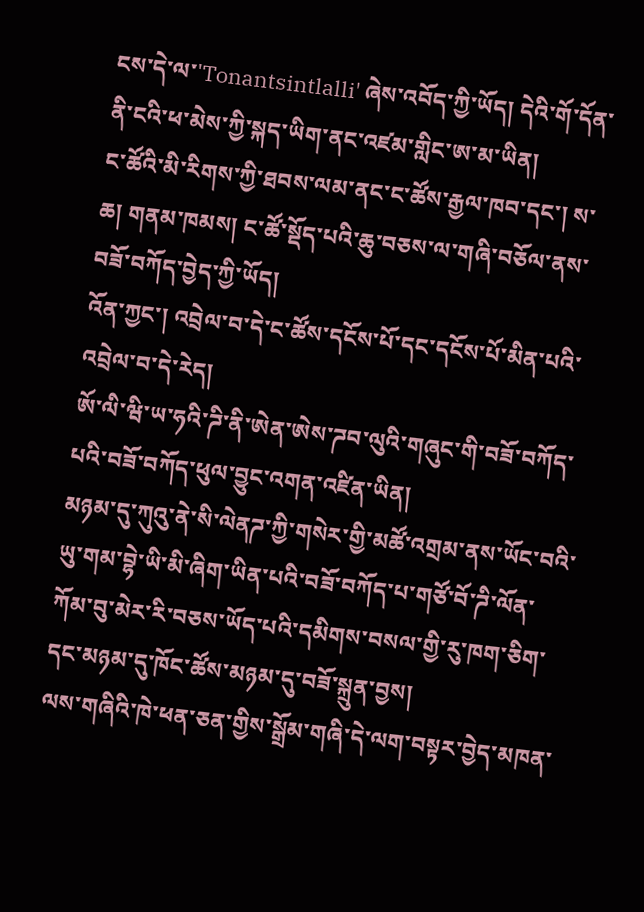ངས་དེ་ལ་'Tonantsintlalli' ཞེས་འབོད་ཀྱི་ཡོད། དེའི་གོ་དོན་ནི་ངའི་ཕ་མེས་ཀྱི་སྐད་ཡིག་ནང་འཛམ་གླིང་ཨ་མ་ཡིན།
ང་ཚོའི་མི་རིགས་ཀྱི་ཐབས་ལམ་ནང་ང་ཚོས་རྒྱལ་ཁབ་དང་། ས་ཆ། གནམ་ཁམས། ང་ཚོ་སྡོད་པའི་ཆུ་བཅས་ལ་གཞི་བཅོལ་ནས་བཟོ་བཀོད་བྱེད་ཀྱི་ཡོད།
འོན་ཀྱང་། འབྲེལ་བ་དེ་ང་ཚོས་དངོས་པོ་དང་དངོས་པོ་མིན་པའི་འབྲེལ་བ་དེ་རེད།
ཨོ་ལི་ཝི་ཡ་ཧའི་ཌི་ནི་ཨེན་ཨེས་ཌབ་ལུའི་གཞུང་གི་བཟོ་བཀོད་པའི་བཟོ་བཀོད་ཕུལ་བྱུང་འགན་འཛིན་ཡིན།
མཉམ་དུ་ཀུའུ་ནེ་སི་ལེནཌ་ཀྱི་གསེར་གྱི་མཚོ་འགྲམ་ནས་ཡོང་བའི་ཡུ་གམ་བྷེ་ཡི་མི་ཞིག་ཡིན་པའི་བཟོ་བཀོད་པ་གཙོ་བོ་ཌི་ལོན་ཀོམ་བུ་མེར་རི་བཅས་ཡོད་པའི་དམིགས་བསལ་གྱི་རུ་ཁག་ཅིག་དང་མཉམ་དུ་ཁོང་ཚོས་མཉམ་དུ་བཟོ་སྐྲུན་བྱས།
ལས་གཞིའི་ཁེ་ཕན་ཅན་གྱིས་སྒྲོམ་གཞི་དེ་ལག་བསྟར་བྱེད་མཁན་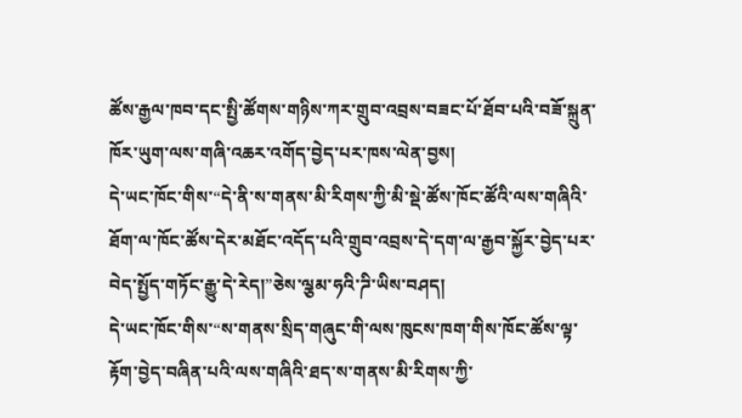ཚོས་རྒྱལ་ཁབ་དང་སྤྱི་ཚོགས་གཉིས་ཀར་གྲུབ་འབྲས་བཟང་པོ་ཐོབ་པའི་བཟོ་སྐྲུན་ཁོར་ཡུག་ལས་གཞི་འཆར་འགོད་བྱེད་པར་ཁས་ལེན་བྱས།
དེ་ཡང་ཁོང་གིས་“དེ་ནི་ས་གནས་མི་རིགས་ཀྱི་མི་སྡེ་ཚོས་ཁོང་ཚོའི་ལས་གཞིའི་ཐོག་ལ་ཁོང་ཚོས་དེར་མཐོང་འདོད་པའི་གྲུབ་འབྲས་དེ་དག་ལ་རྒྱབ་སྐྱོར་བྱེད་པར་བེད་སྤྱོད་གཏོང་རྒྱུ་དེ་རེད།”ཅེས་ལྕམ་ཧའི་ཌི་ཡིས་བཤད།
དེ་ཡང་ཁོང་གིས་“ས་གནས་སྲིད་གཞུང་གི་ལས་ཁུངས་ཁག་གིས་ཁོང་ཚོས་ལྟ་རྟོག་བྱེད་བཞིན་པའི་ལས་གཞིའི་ཐད་ས་གནས་མི་རིགས་ཀྱི་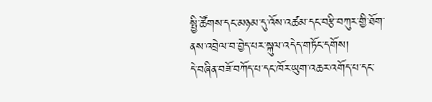སྤྱི་ཚོགས་དང་མཉམ་དུ་འོས་འཚམ་དང་བརྩི་བཀུར་གྱི་ཐོག་ནས་འབྲེལ་བ་བྱེད་པར་སྐུལ་འདེད་གཏོང་དགོས།
དེ་བཞིན་བཟོ་བཀོད་པ་དང་ཁོར་ཡུག་འཆར་འགོད་པ་དང་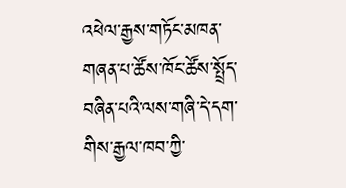འཕེལ་རྒྱས་གཏོང་མཁན་གཞན་པ་ཚོས་ཁོང་ཚོས་སྤྲོད་བཞིན་པའི་ལས་གཞི་དེ་དག་གིས་རྒྱལ་ཁབ་ཀྱི་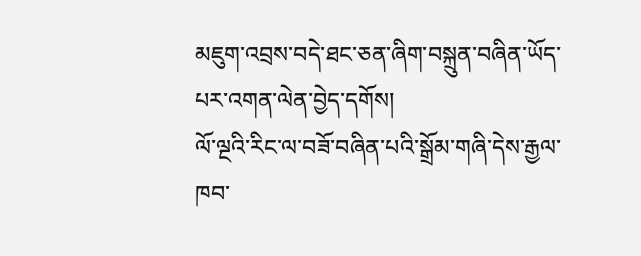མཇུག་འབྲས་བདེ་ཐང་ཅན་ཞིག་བསྐྲུན་བཞིན་ཡོད་པར་འགན་ལེན་བྱེད་དགོས།
ལོ་ལྔའི་རིང་ལ་བཟོ་བཞིན་པའི་སྒྲོམ་གཞི་དེས་རྒྱལ་ཁབ་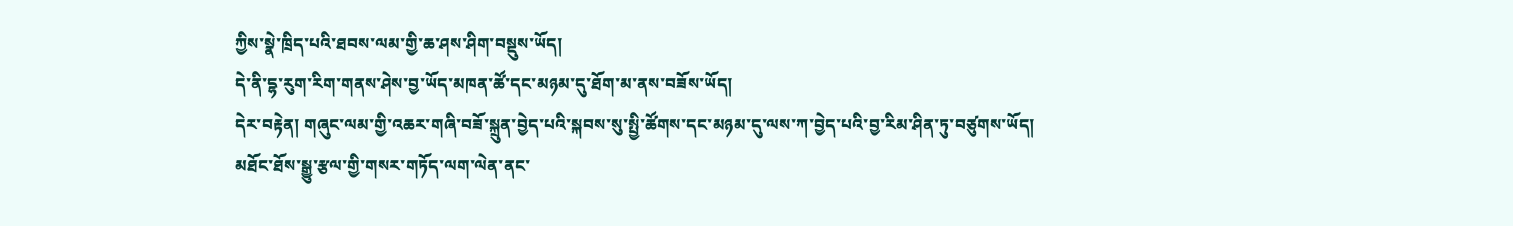ཀྱིས་སྣེ་ཁྲིད་པའི་ཐབས་ལམ་གྱི་ཆ་ཤས་ཤིག་བསྡུས་ཡོད།
དེ་ནི་དྷ་རུག་རིག་གནས་ཤེས་བྱ་ཡོད་མཁན་ཚོ་དང་མཉམ་དུ་ཐོག་མ་ནས་བཟོས་ཡོད།
དེར་བརྟེན། གཞུང་ལམ་གྱི་འཆར་གཞི་བཟོ་སྐྲུན་བྱེད་པའི་སྐབས་སུ་སྤྱི་ཚོགས་དང་མཉམ་དུ་ལས་ཀ་བྱེད་པའི་བྱ་རིམ་ཤིན་ཏུ་བཙུགས་ཡོད།
མཐོང་ཐོས་སྒྱུ་རྩལ་གྱི་གསར་གཏོད་ལག་ལེན་ནང་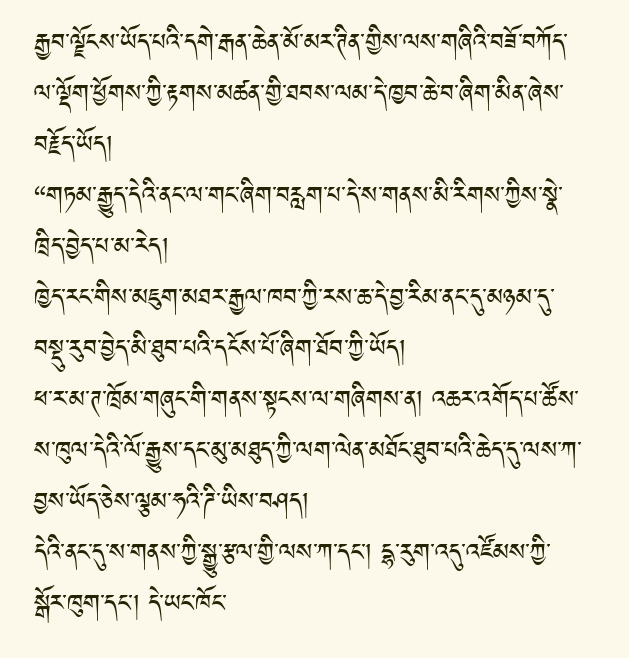རྒྱབ་ལྗོངས་ཡོད་པའི་དགེ་རྒན་ཆེན་མོ་མར་ཊིན་གྱིས་ལས་གཞིའི་བཟོ་བཀོད་ལ་ལྡོག་ཕྱོགས་ཀྱི་རྟགས་མཚན་གྱི་ཐབས་ལམ་དེ་ཁྱབ་ཆེ་བ་ཞིག་མིན་ཞེས་བརྗོད་ཡོད།
“གཏམ་རྒྱུད་དེའི་ནང་ལ་གང་ཞིག་བརླག་པ་དེ་ས་གནས་མི་རིགས་ཀྱིས་སྣེ་ཁྲིད་བྱེད་པ་མ་རེད།
ཁྱེད་རང་གིས་མཇུག་མཐར་རྒྱལ་ཁབ་ཀྱི་རས་ཆ་དེ་བྱ་རིམ་ནང་དུ་མཉམ་དུ་བསྡུ་རུབ་བྱེད་མི་ཐུབ་པའི་དངོས་པོ་ཞིག་ཐོབ་ཀྱི་ཡོད།
ཕ་ར་མ་ཊ་ཁྲོམ་གཞུང་གི་གནས་སྟངས་ལ་གཞིགས་ན། འཆར་འགོད་པ་ཚོས་ས་ཁུལ་དེའི་ལོ་རྒྱུས་དང་མུ་མཐུད་ཀྱི་ལག་ལེན་མཐོང་ཐུབ་པའི་ཆེད་དུ་ལས་ཀ་བྱས་ཡོད་ཅེས་ལྕམ་ཧའི་ཌི་ཡིས་བཤད།
དེའི་ནང་དུ་ས་གནས་ཀྱི་སྒྱུ་རྩལ་གྱི་ལས་ཀ་དང་། དྷ་རུག་འདུ་འཛོམས་ཀྱི་སྒོར་ཁུག་དང་། དེ་ཡང་ཁོང་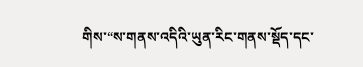གིས་“ས་གནས་འདིའི་ཡུན་རིང་གནས་སྡོད་དང་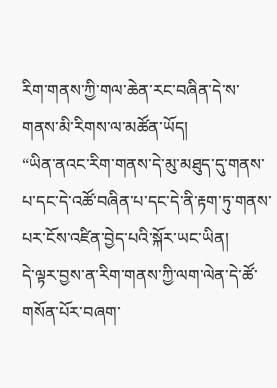རིག་གནས་ཀྱི་གལ་ཆེན་རང་བཞིན་དེ་ས་གནས་མི་རིགས་ལ་མཚོན་ཡོད།
“ཡིན་ནའང་རིག་གནས་དེ་མུ་མཐུད་དུ་གནས་པ་དང་དེ་འཚོ་བཞིན་པ་དང་དེ་ནི་རྟག་ཏུ་གནས་པར་ངོས་འཛིན་བྱེད་པའི་སྐོར་ཡང་ཡིན།
དེ་ལྟར་བྱས་ན་རིག་གནས་ཀྱི་ལག་ལེན་དེ་ཚོ་གསོན་པོར་བཞག་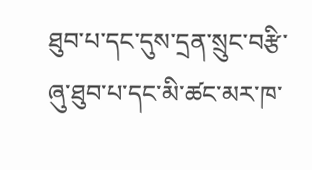ཐུབ་པ་དང་དུས་དྲན་སྲུང་བརྩི་ཞུ་ཐུབ་པ་དང་མི་ཚང་མར་ཁ་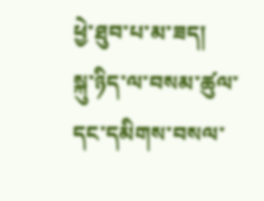ཕྱེ་ཐུབ་པ་མ་ཟད།
སྐུ་ཉིད་ལ་བསམ་ཚུལ་དང་དམིགས་བསལ་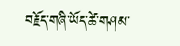བརྗོད་གཞི་ཡོད་ཚེ་གཤམ་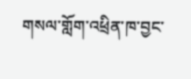གསལ་གློག་འཕྲིན་ཁ་བྱང་